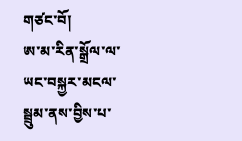གཙང་བོ།
ཨ་མ་རིན་སྒྲོལ་ལ་ཡང་བསྐྱར་མངལ་སྦྲུམ་ནས་བྱིས་པ་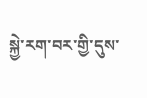སྐྱེ་རག་བར་གྱི་དུས་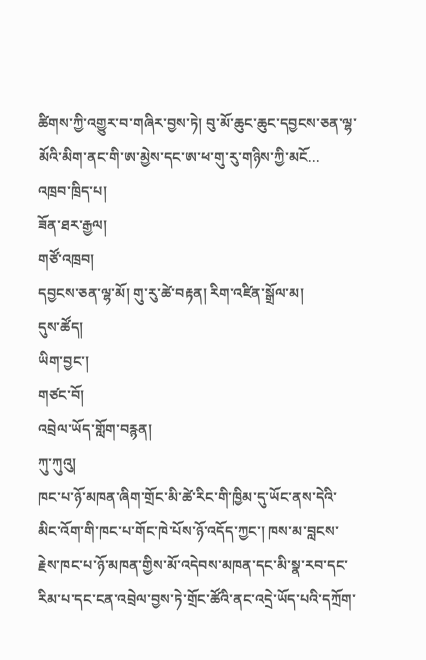ཚིགས་ཀྱི་འགྱུར་བ་གཞིར་བྱས་ཏེ། བུ་མོ་ཆུང་ཆུང་དབྱངས་ཅན་ལྷ་མོའི་མིག་ནང་གི་ཨ་མྱེས་དང་ཨ་ཕ་གུ་རུ་གཉིས་ཀྱི་མངོ...
འཁྲབ་ཁྲིད་པ།
ཟོན་ཐར་རྒྱལ།
གཙོ་འཁྲབ།
དབྱངས་ཅན་ལྷ་མོ། གུ་རུ་ཚེ་བརྟན། རིག་འཛིན་སྒྲོལ་མ།
དུས་ཚོད།
ཡིག་བྱང་།
གཙང་བོ།
འབྲེལ་ཡོད་གློག་བརྙན།
ཀུ་ཀུའུ།
ཁང་པ་ཉོ་མཁན་ཞིག་གྲོང་མི་ཚེ་རིང་གི་ཁྱིམ་དུ་ཡོང་ནས་དེའི་མིང་འོག་གི་ཁང་པ་གོང་ཁེ་པོས་ཉོ་འདོད་ཀྱང་། ཁས་མ་བླངས་རྗེས་ཁང་པ་ཉོ་མཁན་གྱིས་མོ་འདེབས་མཁན་དང་མི་སྣ་རབ་དང་རིམ་པ་དང་ངན་འབྲེལ་བྱས་ཏེ་གྲོང་ཚོའི་ནང་འདྲེ་ཡོད་པའི་དཀྲོག་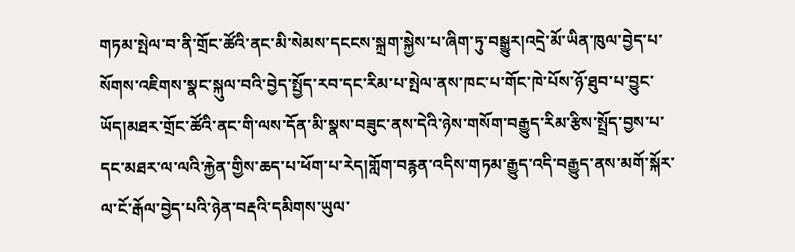གཏམ་སྤེལ་བ་ནི་གྲོང་ཚོའི་ནང་མི་སེམས་དངངས་སྐྲག་སྐྱེས་པ་ཞིག་ཏུ་བསྒྱུར།འདྲེ་མོ་ཡིན་ཁུལ་བྱེད་པ་སོགས་འཇིགས་སྣང་སྐུལ་བའི་བྱེད་སྤྱོད་རབ་དང་རིམ་པ་སྤེལ་ནས་ཁང་པ་གོང་ཁེ་པོས་ཉོ་ཐུབ་པ་བྱུང་ཡོད།མཐར་གྲོང་ཚོའི་ནང་གི་ལས་དོན་མི་སྣས་བཟུང་ནས་དེའི་ཉེས་གསོག་བརྒྱུད་རིམ་རྩིས་སྤྲོད་བྱས་པ་དང་མཐར་ལ་ལའི་རྐྱེན་གྱིས་ཆད་པ་ཕོག་པ་རེད།གློག་བརྙན་འདིས་གཏམ་རྒྱུད་འདི་བརྒྱུད་ནས་མགོ་སྐོར་ལ་ངོ་རྒོལ་བྱེད་པའི་ཉེན་བརྡའི་དམིགས་ཡུལ་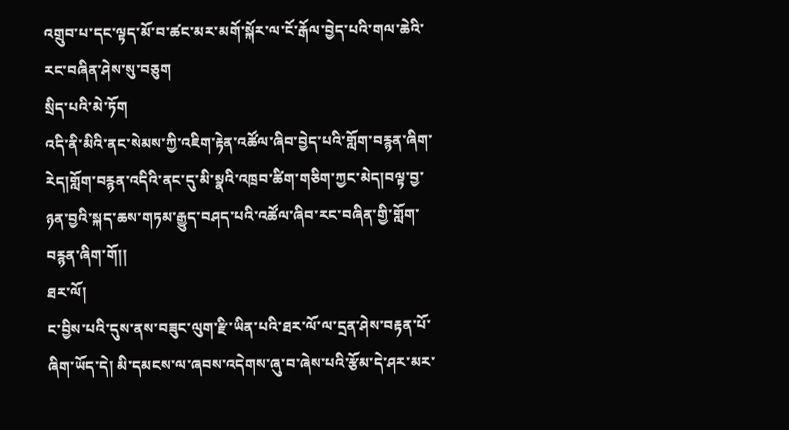འགྲུབ་པ་དང་ལྟད་མོ་བ་ཚང་མར་མགོ་སྐོར་ལ་ངོ་རྒོལ་བྱེད་པའི་གལ་ཆེའི་རང་བཞིན་ཤེས་སུ་བཅུག
སྲིད་པའི་མེ་ཏོག
འདི་ནི་མིའི་ནང་སེམས་ཀྱི་འཇིག་རྟེན་འཚོལ་ཞིབ་བྱེད་པའི་གློག་བརྙན་ཞིག་རེད།གློག་བརྙན་འདིའི་ནང་དུ་མི་སྣའི་འཁྲབ་ཚིག་གཅིག་ཀྱང་མེད།བལྟ་བྱ་ཉན་བྱའི་སྐད་ཆས་གཏམ་རྒྱུད་བཤད་པའི་འཚོལ་ཞིབ་རང་བཞིན་གྱི་གློག་བརྙན་ཞིག་གོ།།
ཐར་ལོ།
ང་བྱིས་པའི་དུས་ནས་བཟུང་ལུག་རྫི་ཡིན་པའི་ཐར་ལོ་ལ་དྲན་ཤེས་བརྟན་པོ་ཞིག་ཡོད་དེ། མི་དམངས་ལ་ཞབས་འདེགས་ཞུ་བ་ཞེས་པའི་རྩོམ་དེ་ཤར་མར་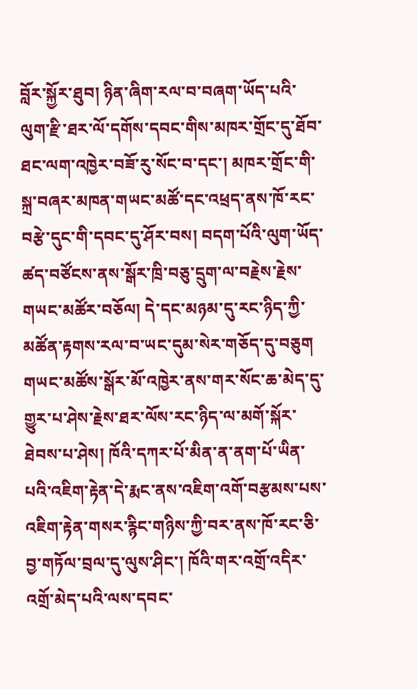བློར་སྐྱོར་ཐུབ། ཉིན་ཞིག་རལ་བ་བཞག་ཡོད་པའི་ལུག་རྫི་ཐར་ལོ་དགོས་དབང་གིས་མཁར་གྲོང་དུ་ཐོབ་ཐང་ལག་འཁྱེར་བཟོ་རུ་སོང་བ་དང་། མཁར་གྲོང་གི་སྐྲ་བཞར་མཁན་གཡང་མཚོ་དང་འཕྲད་ནས་ཁོ་རང་བརྩེ་དུང་གི་དབང་དུ་ཤོར་བས། བདག་པོའི་ལུག་ཡོད་ཚད་བཙོངས་ནས་སྒོར་ཁྲི་བཅུ་དྲུག་ལ་བརྗེས་རྗེས་གཡང་མཚོར་བཅོལ། དེ་དང་མཉམ་དུ་རང་ཉིད་ཀྱི་མཚོན་རྟགས་རལ་བ་ཡང་དུམ་སེར་གཅོད་དུ་བཅུག གཡང་མཚོས་སྒོར་མོ་འཁྱེར་ནས་གར་སོང་ཆ་མེད་དུ་གྱུར་པ་ཤེས་རྗེས་ཐར་ལོས་རང་ཉིད་ལ་མགོ་སྐོར་ཐེབས་པ་ཤེས། ཁོའི་དཀར་པོ་མིན་ན་ནག་པོ་ཡིན་པའི་འཇིག་རྟེན་དེ་རྨང་ནས་འཇིག་འགོ་བརྩམས་པས་འཇིག་རྟེན་གསར་རྙིང་གཉིས་ཀྱི་བར་ནས་ཁོ་རང་ཅི་བྱ་གཏོལ་བྲལ་དུ་ལུས་ཤིང་། ཁོའི་གར་འགྲོ་འདིར་འགྲོ་མེད་པའི་ལས་དབང་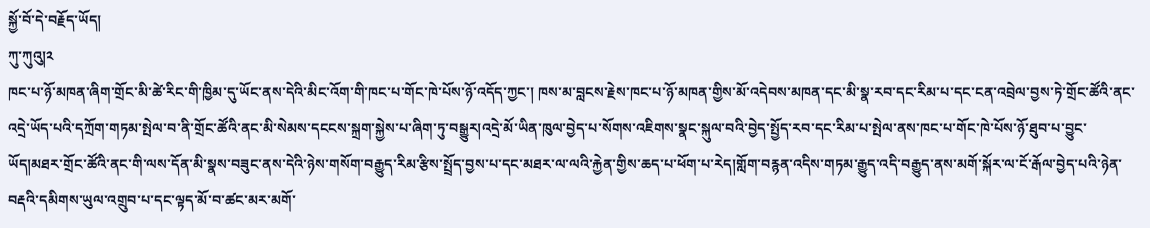སྐྱོ་བོ་དེ་བརྗོད་ཡོད།
ཀུ་ཀུའུ།༢
ཁང་པ་ཉོ་མཁན་ཞིག་གྲོང་མི་ཚེ་རིང་གི་ཁྱིམ་དུ་ཡོང་ནས་དེའི་མིང་འོག་གི་ཁང་པ་གོང་ཁེ་པོས་ཉོ་འདོད་ཀྱང་། ཁས་མ་བླངས་རྗེས་ཁང་པ་ཉོ་མཁན་གྱིས་མོ་འདེབས་མཁན་དང་མི་སྣ་རབ་དང་རིམ་པ་དང་ངན་འབྲེལ་བྱས་ཏེ་གྲོང་ཚོའི་ནང་འདྲེ་ཡོད་པའི་དཀྲོག་གཏམ་སྤེལ་བ་ནི་གྲོང་ཚོའི་ནང་མི་སེམས་དངངས་སྐྲག་སྐྱེས་པ་ཞིག་ཏུ་བསྒྱུར།འདྲེ་མོ་ཡིན་ཁུལ་བྱེད་པ་སོགས་འཇིགས་སྣང་སྐུལ་བའི་བྱེད་སྤྱོད་རབ་དང་རིམ་པ་སྤེལ་ནས་ཁང་པ་གོང་ཁེ་པོས་ཉོ་ཐུབ་པ་བྱུང་ཡོད།མཐར་གྲོང་ཚོའི་ནང་གི་ལས་དོན་མི་སྣས་བཟུང་ནས་དེའི་ཉེས་གསོག་བརྒྱུད་རིམ་རྩིས་སྤྲོད་བྱས་པ་དང་མཐར་ལ་ལའི་རྐྱེན་གྱིས་ཆད་པ་ཕོག་པ་རེད།གློག་བརྙན་འདིས་གཏམ་རྒྱུད་འདི་བརྒྱུད་ནས་མགོ་སྐོར་ལ་ངོ་རྒོལ་བྱེད་པའི་ཉེན་བརྡའི་དམིགས་ཡུལ་འགྲུབ་པ་དང་ལྟད་མོ་བ་ཚང་མར་མགོ་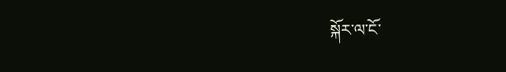སྐོར་ལ་ངོ་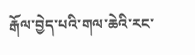རྒོལ་བྱེད་པའི་གལ་ཆེའི་རང་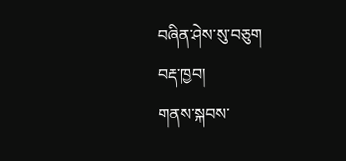བཞིན་ཤེས་སུ་བཅུག
བརྡ་ཁྱབ།
གནས་སྐབས་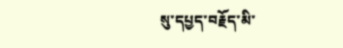སུ་དཔྱད་བརྗོད་མི་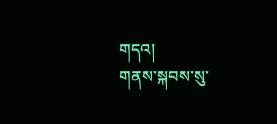གདའ།
གནས་སྐབས་སུ་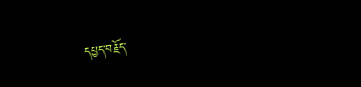དཔྱད་བརྗོད་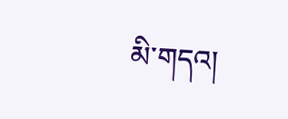མི་གདའ།